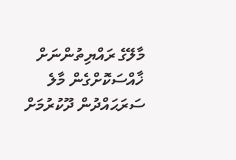މާލޭގެ ރައްޔިތުންނަށް ޚާއްސަކޮށްގެން މާލެ ސަރަޙައްދުން ދޫކުރުމަށް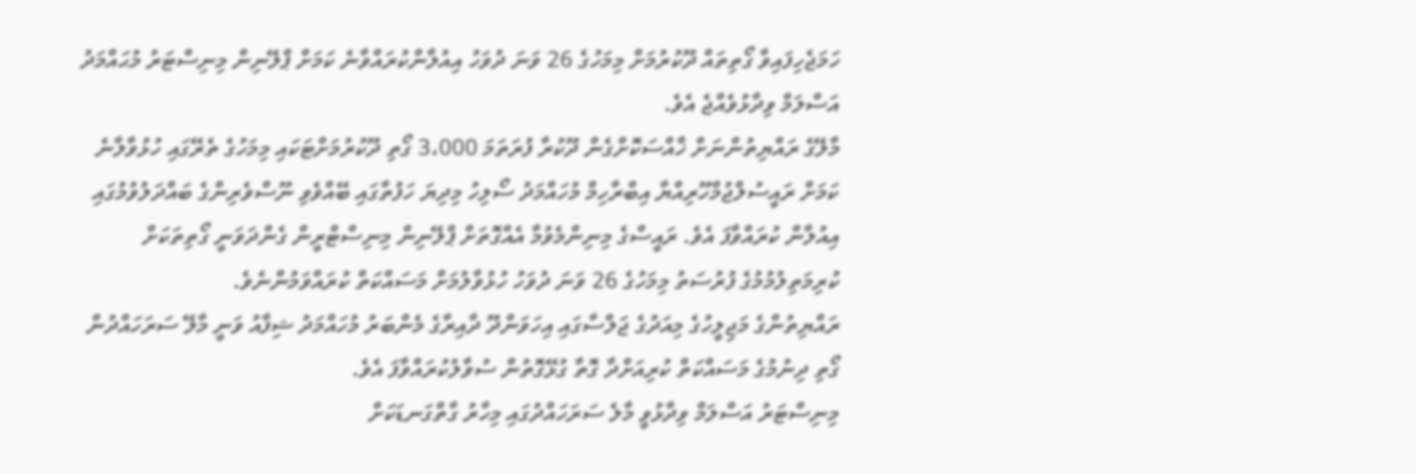ހަމަޖެހިފައިވާ ގޯތިތައް ދޫކުރުމަށް މިމަހުގެ 26 ވަނަ ދުވަހު އިއުލާންކުރައްވާނެ ކަމަށް ޕްލޭނިން މިނިސްޓަރު މުޙައްމަދު އަސްލަމް ވިދާޅުވެއްޖެ އެވެ.
މާލޭގެ ރައްޔިތުންނަށް ޚާއްސަކޮށްގެން ދޫކުރާ ފުރަތަމަ 3،000 ގޯތި ދޫކުރުމަށްޓަކައި މިމަހުގެ ތެރޭގައި ހުޅުވާލާނެ ކަމަށް ރައީސުލްޖުމްހޫރިއްޔާ އިބްރާހިމް މުހައްމަދު ސޯލިހު މިދިޔަ ހަފުތާގައި ބޭއްވެވި ނޫސްވެރިންގެ ބައްދަލުވުމުގައި އިއުލާން ކުރައްވާފަ އެވެ. ރައީސްގެ މިނިންމެވުމާ އެއްގޮތަށް ޕްލޭނިން މިނިސްޓްރީން ގެންދަވަނީ ގޯތިތަކަށް ކުރިމަތިލުމުމުގެ ފުރުސަތު މިމަހުގެ 26 ވަނަ ދުވަހު ހުޅުވާލުމަށް މަސައްކަތް ކުރައްވަމުންނެވެ.
ރައްޔިތުންގެ މަޖިލީހުގެ މިއަދުގެ ޖަލްސާގައި އިހަވަންދޫ ދާއިރާގެ މެންބަރު މުހައްމަދު ޝިފާއު ވަނީ މާލޭ ސަރަހައްދުން ގޯތި ދިނުމުގެ މަސައްކަތް ކުރިއަށްދާ ގޮތާ ގުޅޭގޮތުން ސުވާލުކުރައްވާފަ އެވެ.
މިނިސްޓަރު އަސްލަމް ވިދާޅުވީ މާލެ ސަރަހައްދުގައި މިހާރު ގާތްގަނޑަކަށް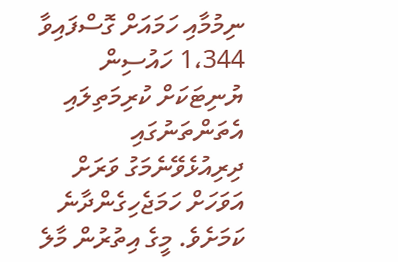ނިމުމާއި ހަމައަށް ގޮސްފައިވާ 1،344 ހައުސިން ޔުނިޓަކަށް ކުރިމަތިލައި އެތަންތަނުގައި ދިރިއުޅެވޭނެމަގު ވަރަށް އަވަހަށް ހަމަޖެހިގެންދާނެ ކަމަށެވެ. މީގެ އިތުރުން މާލެ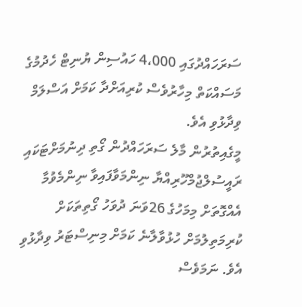ސަރަހައްދުގައި 4،000 ހައުސިން ޔުނިޓް ހެދުމުގެ މަސައްކަތް މިހާރުވެސް ކުރިއަށްދާ ކަމަށް އަސްލަމް ވިދާޅުވި އެވެ.
މީގެއިތުރުން މާލެ ސަރަހައްދުން ގޯތި ދިނުމަށްޓަކައި ރައީސުލްޖުމްހޫރިއްޔާ ނިންމަވާފައިވާ ނިންމެވުމާ އެއްގޮތަށް މިމަހުގެ 26ވަނަ ދުވަހު ގޯތިތަކަށް ކުރިމަތިލުމަށް ހުޅުވާލާނެ ކަމަށް މިނިސްޓަރު ވިދާޅުވި އެވެ. ނަމަވެސް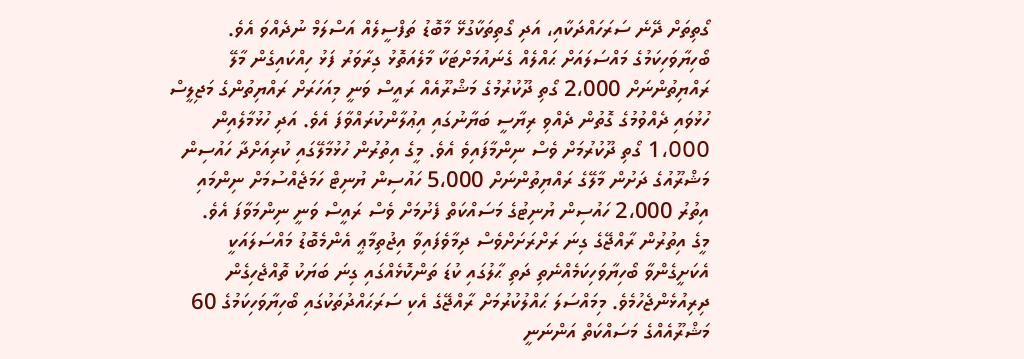ގޯތިތަށް ދޭނެ ސަރަހައްދަކާއި، އަދި ގޯތިތަކާގުޅޭ މާބޮޑު ތަފްސީލެއް އަސްލަމް ނުދެއްވަ އެވެ.
ބޯހިޔާވަހިކަމުގެ މައްސަލައަށް ޙައްލެއް ގެނައުމަށްޓަކާ މާލެއަތޮޅު ގިރާވަރު ފަޅު ހިއްކައިގެން މާލޭ ރައްޔިތުންނަށް 2،000 ގޯތި ދޫކުރުމުގެ މަޝްރޫއެއް ރައީސް ވަނީ މިއަހަރަށް ރައްޔިތުންގެ މަޖިލީސް ހުޅުވައި ދެއްވުމުގެ ގޮތުން ދެއްވި ރިޔާސީ ބަޔާނުގައި އިޢުލާންކުރައްވާފަ އެވެ. އަދި ހުޅުމާލެއިން 1،000 ގޯތި ދޫކުރުމަށް ވެސް ނިންމާފައިވެ އެވެ. މީގެ އިތުރުން ހުޅުމާލޭގައި ކުރިއަށްދާ ހައުސިން މަޝްރޫއުގެ ދަށުން މާލޭގެ ރައްޔިތުންނަށް 5،000 ހައުސިން ޔުނިޓް ހަމަޖެއްސުމަށް ނިންމައި އިތުރު 2،000 ހައުސިން ޔުނިޓުގެ މަސައްކަތް ފެށުމަށް ވެސް ރައީސް ވަނީ ނިންމަވާފަ އެވެ.
މީގެ އިތުރުން ރާއްޖޭގެ ގިނަ ރަށްރަށަށްވެސް ދިމާވެފައިވާ އިޖުތިމާޢީ އެންމެބޮޑު މައްސަލައަކީ އެކަށީގެންވާ ބޯހިޔާވަހިކަމެއްނެތި ދަތި ޙާލުގައި ކުޑަ ތަންކޮޅެއްގައި ގިނަ ބަޔަކު ތޮއްޖެހިގެން ދިރިއުޅެންޖެހުމެވެ. މިމައްސަލަ ޙައްލުކުރުމަށް ރާއްޖޭގެ އެކި ސަރަޙައްދުތަކުގައި ބޯހިޔާވަހިކަމުގެ 60 މަޝްރޫއެއްގެ މަސައްކަތް އަންނަނީ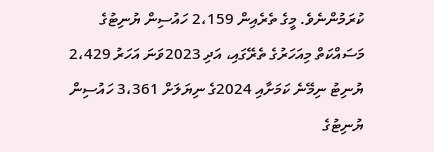ކުރަމުންނެވެ. މީގެ ތެރެއިން 2،159 ހައުސިން ޔުނިޓުގެ މަސައްކަތް މިއަހަރުގެ ތެރޭގައި، އަދި 2023ވަނަ އަހަރު 2،429 ޔުނިޓު ނިމޭނެ ކަމަށާއި 2024ގެ ނިޔަލަށް 3،361 ހައުސިން ޔުނިޓުގެ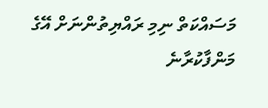މަސައްކަތް ނިމި ރައްޔިތުންނަށް އޭގެ މަންފާކުރާނެ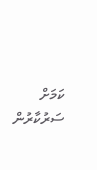ކަމަށް ސަރުކާރުން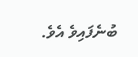ބުނެފައިވެ އެވެ.